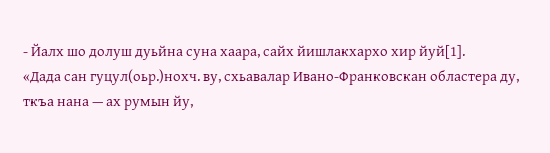- Йалх шо долуш дуьйна суна хаара, сайх йишлакхархо хир йуй[1].
«Дада сан гуцул(оьр.)нохч. ву, схьавалар Ивано-Франковскан областера ду, ткъа нана — ах румын йу,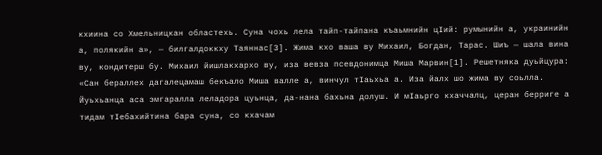кхиина со Хмельницкан областехь. Суна чохь лела тайп-тайпана къаьмнийн цӀий: румынийн а, украинийн а, полякийн а», — билгалдоккху Таяннас[3]. Жима кхо ваша ву Михаил, Богдан, Тарас. Шиъ — шала вина ву, кондитерш бу. Михаил йишлакхархо ву, иза вевза псевдонимца Миша Марвин[1]. Решетняка дуьйцура: «Сан бераллех дагалецамаш бекъало Миша валле а, винчул тӀаьхьа а. Иза йалх шо жима ву соьлла. Йуьхьанца аса эмгаралла леладора цуьнца, да-нана бахьна долуш. И мӀаьрго кхаччалц, церан берриге а тидам тӀебахийтина бара суна, со кхачам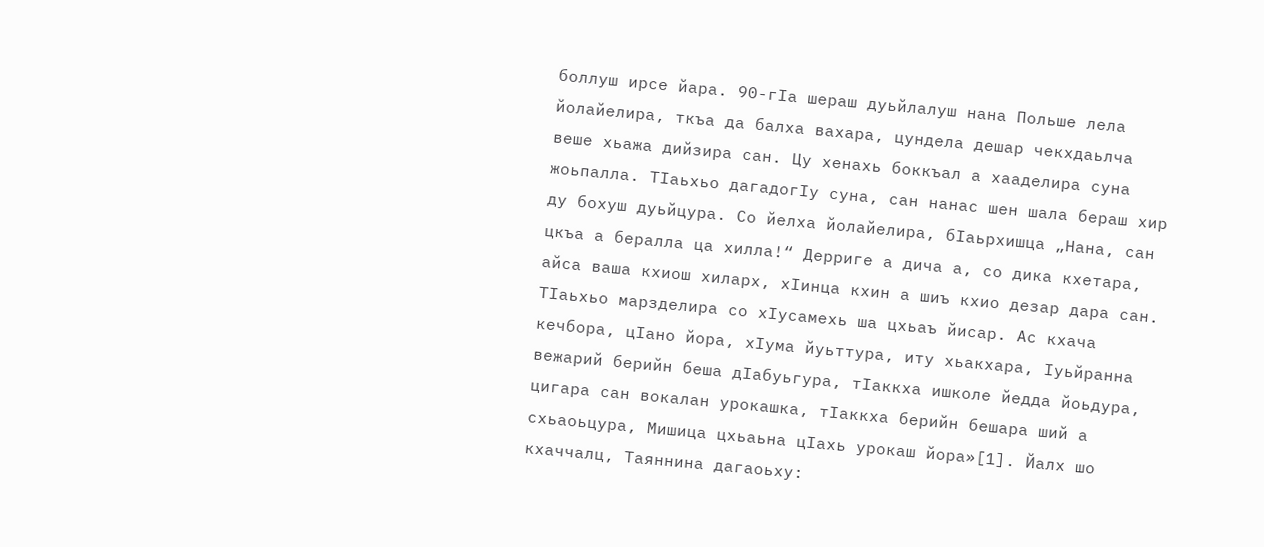боллуш ирсе йара. 90-гӀа шераш дуьйлалуш нана Польше лела йолайелира, ткъа да балха вахара, цундела дешар чекхдаьлча веше хьажа дийзира сан. Цу хенахь боккъал а хааделира суна жоьпалла. ТӀаьхьо дагадогӀу суна, сан нанас шен шала бераш хир ду бохуш дуьйцура. Со йелха йолайелира, бӀаьрхишца „Нана, сан цкъа а бералла ца хилла!“ Дерриге а дича а, со дика кхетара, айса ваша кхиош хиларх, хӀинца кхин а шиъ кхио дезар дара сан. ТӀаьхьо марзделира со хӀусамехь ша цхьаъ йисар. Ас кхача кечбора, цӀано йора, хӀума йуьттура, иту хьакхара, Ӏуьйранна вежарий берийн беша дӀабуьгура, тӀаккха ишколе йедда йоьдура, цигара сан вокалан урокашка, тӀаккха берийн бешара ший а схьаоьцура, Мишица цхьаьна цӀахь урокаш йора»[1]. Йалх шо кхаччалц, Таяннина дагаоьху: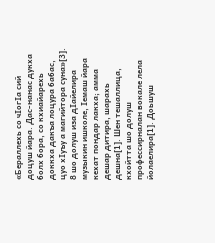«Бераллехь со чӀогӀа сий доцуш йара. Дас-нанас дукха болх бора, со кхиайарехь доккха дакъа лоцура бабас, цуо хӀуъу а магийтора суна»[3].
8 шо долуш иза дӀайелира музыкин ишколе, Ӏемаш йара кехат пондар лакха; амма дешар дитира, шарахь дешна[1]. Шен тешаллица, кхойтта шо долуш профессирналан вокале лела йолаелира[1]. Доьшуш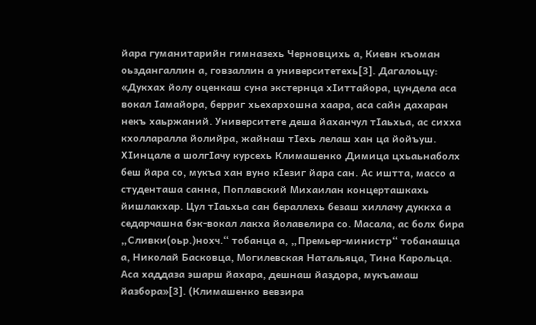йара гуманитарийн гимназехь Черновцихь а, Киевн къоман оьздангаллин а, говзаллин а университетехь[3]. Дагалоьцу: «Дукхах йолу оценкаш суна экстернца хӀиттайора, цундела аса вокал Ӏамайора, берриг хьехархошна хаара, аса сайн дахаран некъ хаьржаний. Университете деша йаханчул тӀаьхьа, ас сихха кхолларалла йолийра, жайнаш тӀехь лелаш хан ца йойъуш. ХӀинцале а шолгӀачу курсехь Климашенко Димица цхьаьнаболх беш йара со, мукъа хан вуно кӀезиг йара сан. Ас иштта, массо а студенташа санна, Поплавский Михаилан концерташкахь йишлакхар. Цул тӀаьхьа сан бераллехь безаш хиллачу дуккха а седарчашна бэк-вокал лакха йолавелира со. Масала, ас болх бира „Сливки(оьр.)нохч.“ тобанца а, „Премьер-министр“ тобанашца а, Николай Басковца, Могилевская Натальяца, Тина Карольца. Аса хаддаза эшарш йахара, дешнаш йаздора, мукъамаш йазбора»[3]. (Климашенко вевзира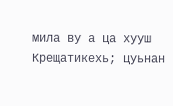мила ву а ца хууш Крещатикехь; цуьнан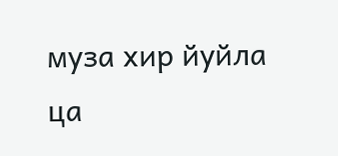муза хир йуйла ца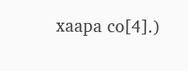хаара со[4].)